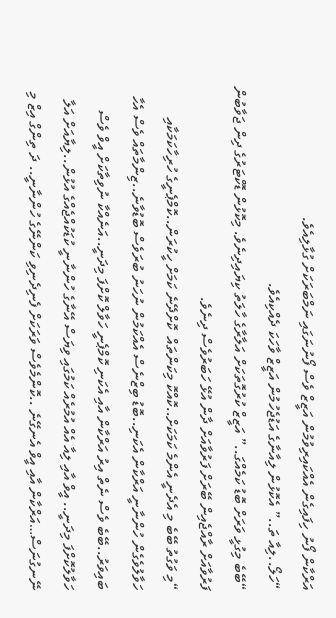އަރްކާން ފޯނު ހިފައިގެން އެއްކައިރިވުމުން އަޒީޒް ވެސް ފޯނުނަގައި ނަމްބަރަކަށް ގުޅާލިއެވެ.
“ހަލޯ..ލިއާ ތަ..” އެކޮޅުން ލިއާނާގެ އަޑުޖެހުމުން އަޒީޒް ވާހަކަ ދެއްކިއެވެ.
“ބޭބެ މިގުޅީ ވަރަށް ބޮޑު ކަމެއްގަ..” އަޒީޒް ކުރުގޮތަކަށް އަލާރާގެ ހާލަތު ކިޔައިދިނެވެ. މިކޮޅުން ޑޮކްޓަރުގެ ދިން ޖަވާބުން ފަރުވާއަށް ރާއްޖެއިން ބޭރަށް ފަރުވާއަށް ދާން އުޅޭ ހަބަރުވެސް ދިނެވެ.
“މި ވަގުތު ބޭބެ މި އެދެނީ އެންމެ ކަމަކަށް..ކޮއްކޮ މިކަންތައް  ކޮށްދޭނެ ކަމަށް ހީކުރަން..ކޮމްޕެނީގެ ހުރިހާކަމަކާއި ހަވާލުވެގެން ހުންނާނީ އަރްކާން އެކަނި..ބޮޑު ބިޒްނެސް އެއްކަމުން ނުހަނު ބުރަވެސް ބޮޑުވާނެ..ޒިންމާތައް ވެސް އެހާ ބައިވަރު..ބޭބެ ވެސް ނެތް އިރު އަރްކާން އާއި އެކަނި ކޮމްޕެނީ ހަވާލް ކޮށްފަ މިދަނީ..އަނެއްކާ ނުވިތާކަށް އީވް ވެސް  ހަވާލުކޮށްފަ މިދަނީ.. އީވް އާއި ލިއާ އެއް އުމުރެއް ކަމުގައި ވިޔަސް އޭނާގެ ހުންނާނީ ކުޑަކުއްޖެއްގެ އުޅުން..ލިޔާއަށް އަލާ ނޭނގުނަސް…އަރްކާން އާއި އީވް އެނގޭނެ ..ކޮންމެވެސް ވަރަކަށް ފެނިދެނިވި ކަންނޭގެ ހުންނާނީ.. ދަ ތިންގް އިޒް މި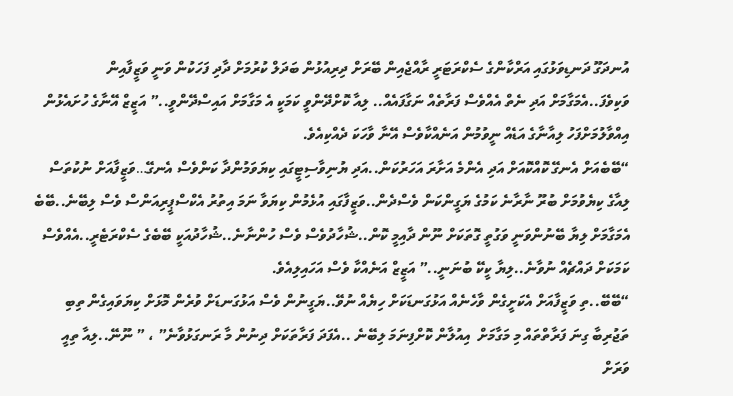އުނދަގޫ ދަނޑިވަޅުގައި އަރްކާންގެ ސެކްރަޓަރީ ރާއްޖެއިން ބޭރަށް ދިރިއުޅުން ބަދަލް ކުރުމަށް ދާދި ފަހަކުން ވަނީ ވަޒީފާއިން ވަކިވެފަ..އެމަގާމަށް އަދި ނެތް އެއްވެސް ފަރާތެއް ނަގާފައެއް.. ލިއާ ކޮށްދޭންވީ ކަމަކީ އެ މަގާމަށް އައިސްދޭންވީ..” އަޒީޒް އޭނާގެ ހުށައެޅުން އިއްވާލުމަށްފަހު ލިއާނާގެ އަޑެއް ނީވުމުން އަނެއްކާވެސް އޭނާ ވާހަކަ ދެއްކިއެވެ.
“ބޭބެއަށް އެނގޭ ކޮއްކޮއަށް އަދި އެންމެ އަށާރަ އަހަރުކަން..އަދި ޔުނިވާސިޓީގައި ކިޔަވަމުންދާ ކަންވެސް އެނގޭ…ވަޒީފާއަށް ނުކުތަސް ލިއާގެ ކިޔެވުމަށް ބުރޫ ނާރާނެ ކަމުގެ ޔަގީންކަން ވެސްދެން..ވަޒީފާގައި އުޅެމުން ކިޔަވާ ނަމަ އިތުރު އެކްސްޕީރިއަންސް ވެސް ލިބޭނެ..ބޭބެ އެމަގާމަށް ލިޔާ ބޭނުންވަނީ ވަގުތީ ގޮތަކަށް ނޫން ދާއިމީ ކޮން..ޝުހާދުވެސް ވެސް ހުންނާނެ..ޝުހާދުއަކީ ބޭބެގެ ސެކްރަޓެރީ..އެއްވެސް ކަމަކަށް ދައްޗެއް ނުވާނެ..ލިޔާ ކީކޭ ބުނަނީ..” އަޒީޒް އަނެއްކާ ވެސް އަހައިލިއެވެ.
“ބޭބޭ..ތި ވަޒީފާއަށް އެކަށީގެން ވާހެނެއް އަޅުގަނޑަކަށް ހިޔެއް ނުވޭ..ޔަގީނުން ވެސް އަޅުގަނޑަށް ވުރެން މޮޅަށް ކިޔަވައިގެން ތިބި ތަޖުރިބާ ގިނަ ފަރާތްތައް މި މަގާމަށް  އިއުލާން ކޮށްފިނަމަ ލިބޭނެ ..އެފަދަ ފަރާތަކަށް ދިނުން މާ ރަނގަޅުވާނެ” ، ” ނޫނޭ..ލިއާ ތިއީ ވަރަށް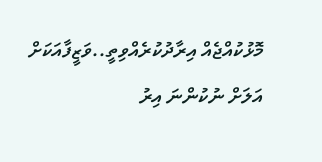މޮޅުކުއްޖެއް އިރާދުކުރެއްވިތީ..ވަޒީފާއަކަށް އަލަށް ނުކުންނަ އިރު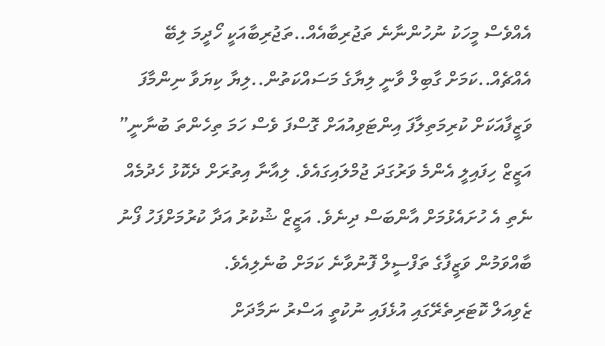އެއްވެސް މީހަކު ނުހުންނާނެ ތަޖުރިބާއެއް..ތަޖުރިބާއަކީ ހޯދީމަ ލިބޭ އެއްޗެއް..ކަމަށް ގާބިލް ވާނީ ލިޔާގެ މަސައްކަތުން..ލިޔާ ކިޔަވާ ނިންމާފަ ވަޒީފާއަކަށް ކުރިމަތިލާފަ އިންޓަވިއުއަށް ގޮސްފަ ވެސް ހަމަ ތިހެންތަ ބުނާނީ” އަޒީޒް ހިފައިލީ އެންމެ ވަރުގަދަ ޖުމްލައިގައެވެ. ލިއާނާ އިތުރަށް ދެކޮޅު ހެދުމެއް ނެތި އެ ހުށައެޅުމަށް އާންބަސް ދިނެވެ. އަޒީޒް ޝުކުރު އަދާ ކުރުމަށްފަހު ފޯނު ބާއްވަމުން ވަޒީފާގެ ތަފްސީލް ފޮނުވާނެ ކަމަށް ބުނެލިއެވެ.
ޒެވިއަލް ކޮޓަރިތެރޭގައި އުޅެފައި ނުކުތީ އަސްރު ނަމާދަށް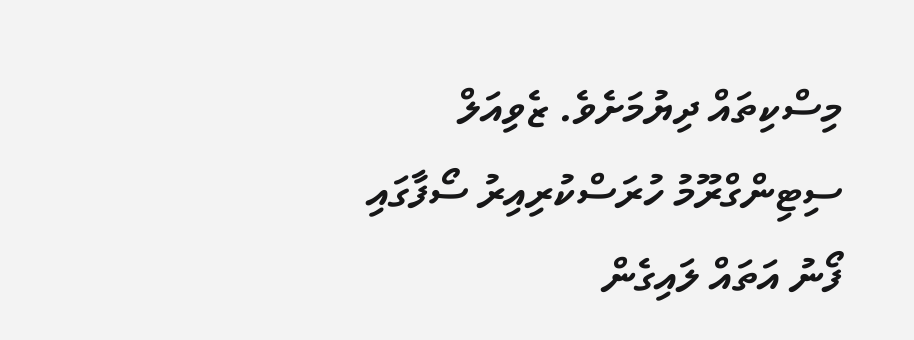މިސްކިތައް ދިޔުމަށެވެ. ޒެވިއަލް ސިޓިންގްރޫމު ހުރަސްކުރިއިރު ސޯފާގައި ފޯނު އަތައް ލައިގެން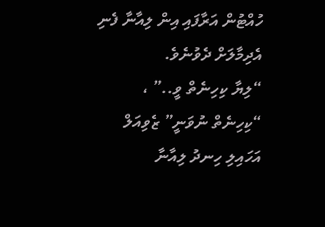ހުއްޓުން އަރާފައި އިން ލިއާނާ ފެނި އެދިމާލަށް ދެވުނެވެ.
“ލިޔާ ކިހިނެތް ވީ..” ، “ކިހިނެތް ނުވަނީ” ޒެވިއަލް އަހައިލި ހިނދު ލިއާނާ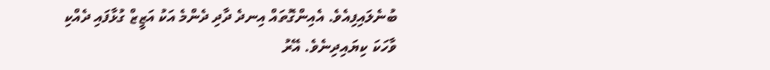ބުނެލައިފިއެވެ. އެއިންގޮތައް އިނދެ ދާދި ދެންމެ އަކު އަޒީޒް ގުޅާފައި ދެއްކި ވާހަކަ ކިޔައިދިނެވެ. އޭރު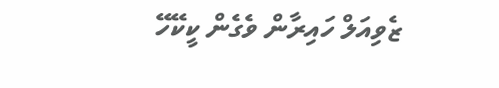ޒެވިއަލް ހައިރާން ވެގެން ކީކޭހޭ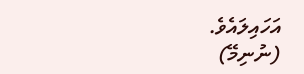އަހައިލައެވެ.
(ނުނިމޭ)